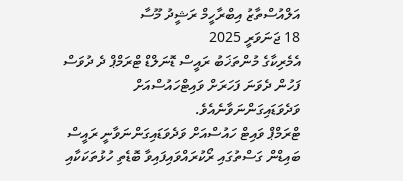އަލްއުސްތާޒު އިބްރާހީމް ރަޝީދު މޫސާ
18 ޖަނަވަރީ 2025
އެމެރިކާގެ މުންތަޚަބު ރައީސް ޑޮނަލްޑް ޓްރަމްޕް ދެ ދުވަސް ފަހުން ދެވަނަ ފަހަރަށް ވައިޓްހައުސްއަށް ވަދެވަޑައިގަންނަވާނެއެވެ.
ޓްރަމްޕް ވައިޓް ހައުސްއަށް ވަދެވަޑައިގަންނަވާނީ ރައީސް ބައިޑްން ގަސްތުގައި ރޯކުރައްވައިފައިވާ ބޮޑެތި ހުޅުތަކަކާއި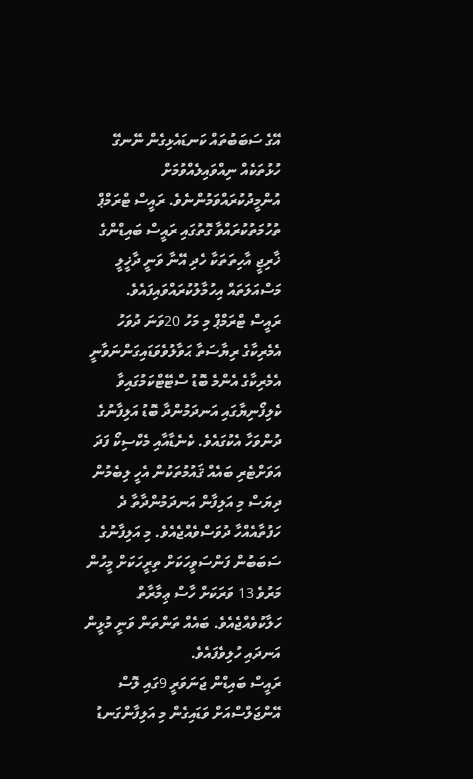އޭގެ ސަބަބުތައް ކަނޑައެޅިގެން ނޭނގޭ ހުޅުތަކެއް ނިއްވައިލެއްވުމަށް އުންމީދުކުރައްވަމުންނެވެ. ރައީސް ޓްރަމްޕް ތުހުމަތުކުރައްވާ ގޮތުގައި ރައީސް ބައިޑްންގެ ޚާރިޖީ އާހިތަތަކާ ހެދި އޭނާ ވަނީ ދާޚީލީ މަސްއަލަތައް އިހުމާލުކުރައްވައިފައެވެ.
ރައީސް ޓްރަމްޕް މި މަހު 20ވަނަ ދުވަހު އެމެރިކާގެ ރިޔާސަތާ ޙަވާލުވެވަޑައިގަންނަވާނީ އެމެރިކާގެ އެންމެ ބޮޑު ސްޓޭޓްކަމުގައިވާ ކެލިފޯނިޔާގައި އަނދަމުންދާ ބޮޑު އަލިފާނުގެ ދުންވަހާ އެކުގައެވެ. ކެނެޑާއާއި މެކްސިކޯ ފަދަ އަވަށްޓެރި ބައެއް ޤައުމުތަކުން އެހީ ލިބެމުން ދިޔަސް މި އަލިފާން އަނދަމުންދާތާ ދެ ހަފުތާއެއްހާ ދުވަސްވެއްޖެއެވެ. މި އަލިފާނުގެ ސަބަބުން ފަންސަވީހަކަށް ތިރީހަކަށް މީހުން މަރުވެ 13 ވަރަކަށް ހާސް ޢިމާރާތް ހަލާކުވެއްޖެއެވެ. ބައެއް ތަންތަން ވަނީ މުޅީން އަނދައި ހުލިވެފައެވެ.
ރައީސް ބައިޑްން ޖަނަވަރީ 9ގައި ލޮސް އޭންޖަލްސްއަށް ވަޑައިގެން މި އަލިފާންގަނޑު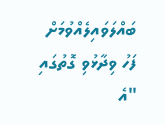ބައްލަވައިލެއްވުމަށް ފަހު ވިދާޅުވި ގޮތުގައި "އެ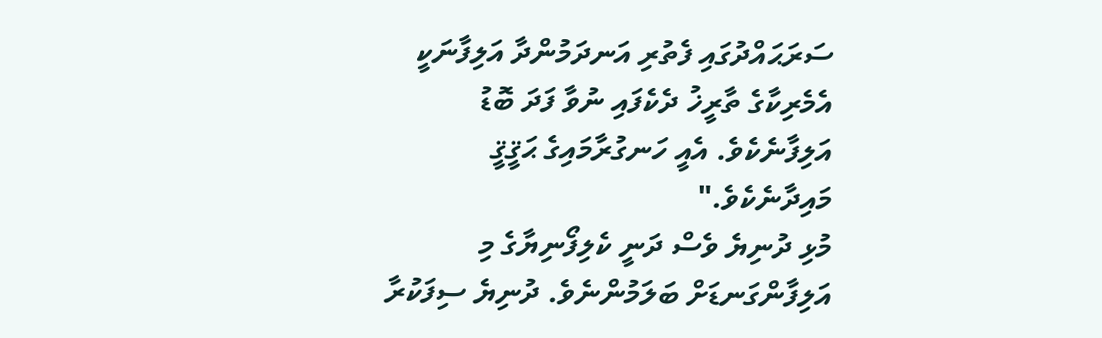ސަރަޙައްދުގައި ފެތުރި އަނދަމުންދާ އަލިފާނަކީ އެމެރިކާގެ ތާރީޚު ދެކެފައި ނުވާ ފަދަ ބޮޑު އަލިފާނެކެވެ. އެއީ ހަނގުރާމައިގެ ޙަޤީޤީ މައިދާނެކެވެ."
މުޅި ދުނިޔެ ވެސް ދަނީ ކެލިފޯނިޔާގެ މި އަލިފާންގަނޑަށް ބަލަމުންނެވެ. ދުނިޔެ ސިފަކުރާ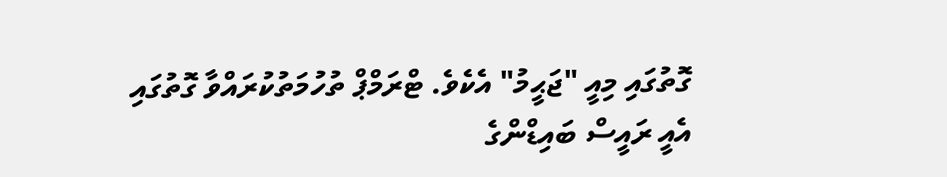ގޮތުގައި މިއީ "ޖަޙީމު" އެކެވެ. ޓްރަމްޕް ތުހުމަތުކުރައްވާ ގޮތުގައި އެއީ ރައީސް ބައިޑްންގެ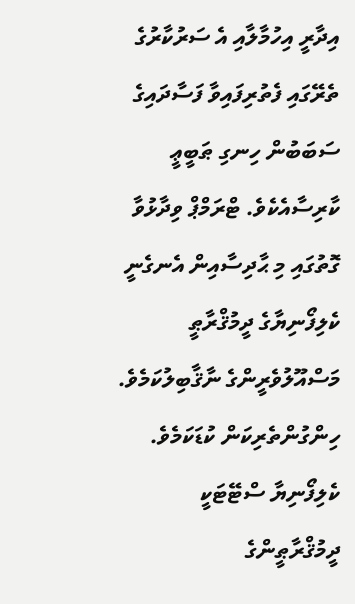އިދާރީ އިހުމާލާއި އެ ސަރުކާރުގެ ތެރޭގައި ފެތުރިފައިވާ ފަސާދައިގެ ސަބަބުން ހިނގި ޠަބީޢީ ކާރިސާއެކެވެ. ޓްރަމްޕް ވިދާޅުވާ ގޮތުގައި މި ޙާދިސާއިން އެނގެނީ ކެލިފޯނިޔާގެ ދީމުޤްރާޠީ މަސްއޫލުވެރީންގެ ނާޤާބިލުކަމެވެ. ހިންގުންތެރިކަން ކުޑަކަމެވެ. ކެލިފޯނިޔާ ސްޓޭޓަކީ ދީމުޤްރާޠީންގެ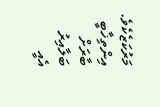މަރުކަޒެކެވެ. އިންތިޚާބީ ބާރަށް ބަލާއިރު އެއީ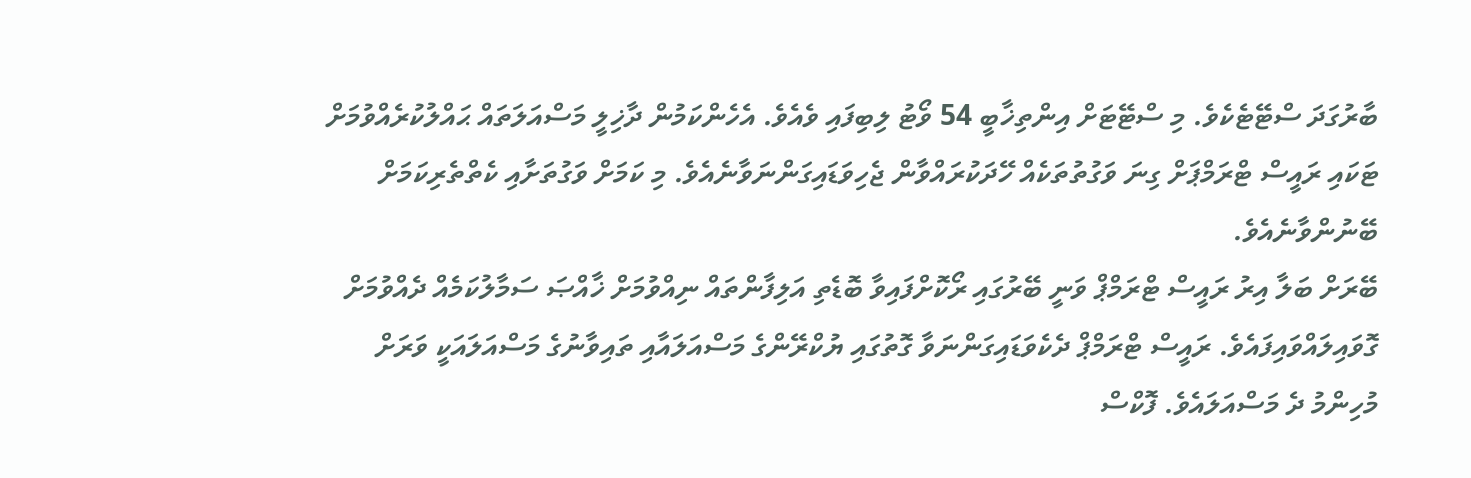ބާރުގަދަ ސްޓޭޓެކެވެ. މި ސްޓޭޓަށް އިންތިޚާބީ 54 ވޯޓު ލިބިފައި ވެއެވެ. އެހެންކަމުން ދާޚިލީ މަސްއަލަތައް ޙައްލުކުރެއްވުމަށް ޓަކައި ރައީސް ޓްރަމްޕަށް ގިނަ ވަގުތުތަކެއް ހޭދަކުރައްވާން ޖެހިވަޑައިގަންނަވާނެއެވެ. މި ކަމަށް ވަގުތަށާއި ކެތްތެރިކަމަށް ބޭނުންވާނެއެވެ.
ބޭރަށް ބަލާ އިރު ރައީސް ޓްރަމްޕް ވަނީ ބޭރުގައި ރޯކޮށްފައިވާ ބޮޑެތި އަލިފާންތައް ނިއްވުމަށް ޚާއްޞަ ސަމާލުކަމެއް ދެއްވުމަށް ގޮވައިލައްވައިފައެވެ. ރައީސް ޓްރަމްޕް ދެކެވަޑައިގަންނަވާ ގޮތުގައި ޔުކްރޭންގެ މަސްއަލައާއި ތައިވާނުގެ މަސްއަލައަކީ ވަރަށް މުހިންމު ދެ މަސްއަލައެވެ. ފޮކްސް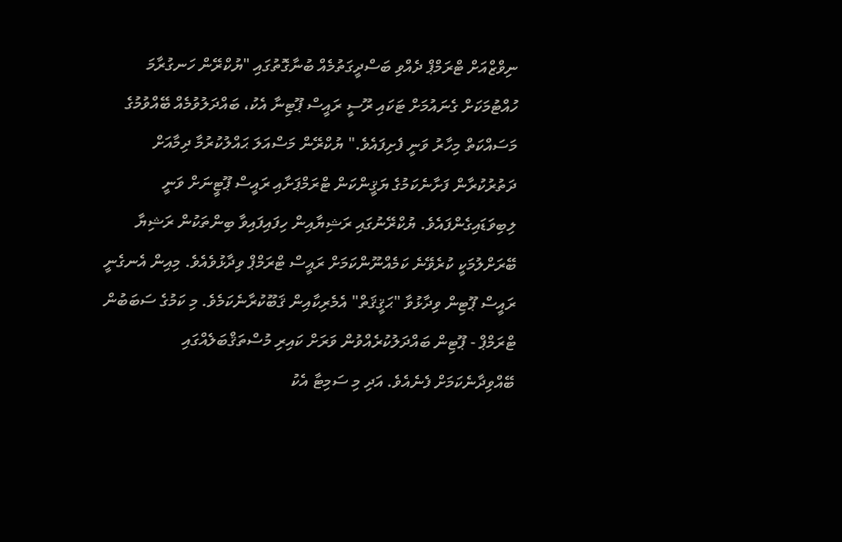ނިވްޒްއަށް ޓްރަމްޕް ދެއްވި ބަސްދީގަތުމެއް ބުނާގޮތުގައި "ޔުކްރޭން ހަނގުރާމަ ހުއްޓުމަކަށް ގެނައުމަށް ޓަކައި ރޫސީ ރައީސް ޕޫޓިނާ އެކު، ބައްދަލުވުމެއް ބޭއްވުމުގެ މަސައްކަތް މިހާރު ވަނީ ފެށިފައެވެ." ޔުކްރޭން މަސްއަލަ ޙައްލުކުރުމާ ދިމާއަށް ދަތުރުކުރާން ފަށާނެކަމުގެ ޔަޤީންކަން ޓްރަމްޕަށާއި ރައީސް ޕޫޓީނަށް ވަނީ ލިބިވަޑައިގެންފައެވެ. ޔުކްރޭނުގައި ރަޝިޔާއިން ހިފައިފައިވާ ބިންތަކުން ރަޝިޔާ ބޭރަށްލުމަކީ ކުރެވޭނެ ކަމެއްނޫންކަމަށް ރައީސް ޓްރަމްޕް ވިދާޅުވެއެވެ. މިއިން އެނގެނީ ރައީސް ޕޫޓިން ވިދާޅުވާ "ޙަޤީޤަތް" އެމެރިކާއިން ޤަބޫކުރާނެކަމެވެ. މި ކަމުގެ ސަބަބުން ޓްރަމްޕް - ޕޫޓިން ބައްދަލުކުރެއްވުން ވަރަށް ކައިރި މުސްތަޤްބަލެއްގައި ބޭއްވިދާނެކަމަށް ފެނެއެވެ. އަދި މި ސަމިޓާ އެކު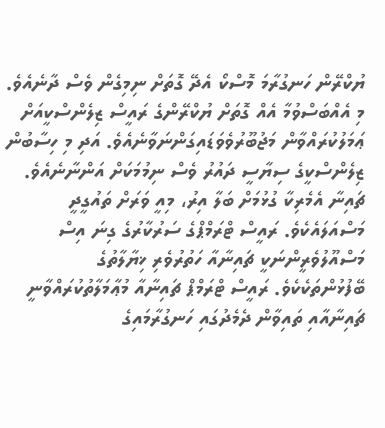ޔުކްރޭން ހަނގުރާމަ މޮސްކޯ އެދޭ ގޮތަށް ނިމިގެން ވެސް ދާނެއެވެ. މި އެއްބަސްވުމާ އެއް ގޮތަށް ޔުކްރޭންގެ ރައީސް ޒިލެންސްކީއަށް ޢަމަލުކުރައްވާން މަޖުބޫރުވެވަޑައިގަންނަވާނެއެވެ. އަދި މި ހިސާބުން ޒިލެންސްކީގެ ސިޔާސީ ދައުރު ވެސް ނިމުމަކަށް އަންނާނެއެވެ.
ޗައިނާ އެމެރިކާ ގުޅުމަށް ބަލާ އިރު، މިއީ ވަރަށް ތައުގީދީ މަސްއަލައެކެވެ. ރައީސް ޓްރަމްޕްގެ ސަރުކާރުގެ ގިނަ އިސް މަސްއޫލުވެރީންނަކީ ޗައިނާއާ ހަތުރުވެރި ޚިޔާލާތުގެ ބޭފުޅުންތަކެކެވެ. ރައީސް ޓްރަމްޕް ޗައިނާއާ މުޢާމަލާތުކުރައްވާނީ ޗައިނާއާއި ތައިވާން ދެމެދުގައި ހަނގުރާމައިގެ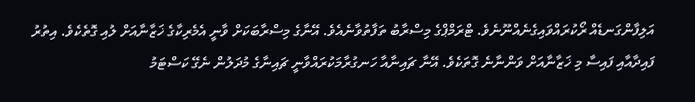އަލިފާންގަނޑެއް ރޯކުރައްވައިގެނެއްނޫނެވެ. ޓްރަމްޕްގެ މިސްރާބު ތަފާތުވާނެއެވެ. އޭނާގެ މިސްރާބަކަށް ވާނީ އެމެރިކާގެ ޚަޒާނާއަށް ލުއި ގޮތެކެވެ. އިތުރު ފައިދާއާއި ފައިސާ މި ޚަޒާނާއަށް ވަންނާނެ ގޮތަކެވެ. އޭނާ ޗައިނާއާ ހަނގުރާމަކުރައްވާނީ ޗައިނާގެ މުދަލުން ނެގޭ ކަސްޓަމު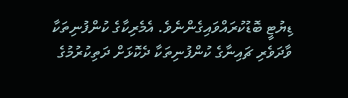ޑިޔުޓީ ބޮޑުކުރައްވައިގެންނެވެ. އެމެރިކާގެ ކުންފުނިތަކާ ވާދަވެރި ޗައިނާގެ ކުންފުނިތަކާ ދެކޮޅަށް ދަތިކުރުމުގެ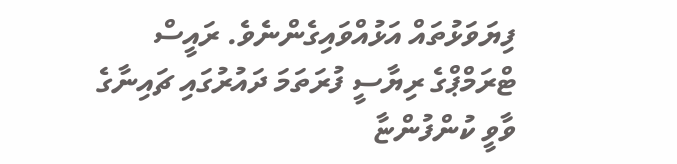ފިޔަވަޅުތައް އަޅުއްވައިގެންނެވެ. ރައީސް ޓްރަމްޕްގެ ރިޔާސީ ފުރަތަމަ ދައުރުގައި ޗައިނާގެ ވާވީ ކުންފުންޏާ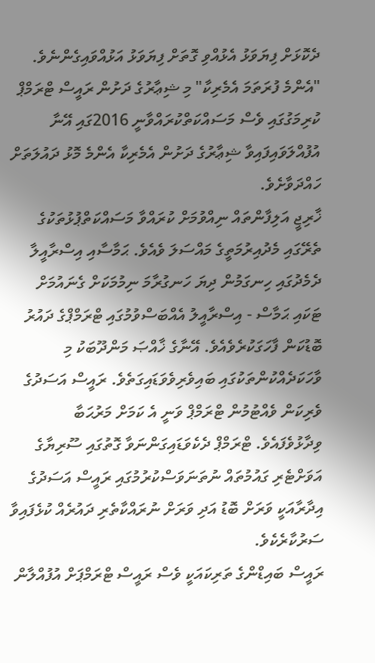ދެކޮޅަށް ފިޔަވަޅު އެޅުއްވި ގޮތަށް ފިޔަވަޅު އަޅުއްވައިގެންނެވެ.
"އެންމެ ފުރަތަމަ އެމެރިކާ" މި ޝިޢާރުގެ ދަށުން ރައީސް ޓްރަމްޕް ކުރިމަގުގައި ވެސް މަސައްކަތްކުރައްވާނީ 2016ގައި އޭނާ އުފުއްލަވައިފައިވާ ޝިޢާރުގެ ދަށުން އެމެރިކާ އެންމެ މޮޅު ދައުލަތަށް ހައްދަވާށެވެ.
ޚާރިޖީ އަލިފާންތައް ނިއްވުމަށް ކުރައްވާ މަސައްކަތްޕުޅުތަކުގެ ތެރޭގައި މެދުއިރުމަތީގެ މައްސަލަ ވެއެވެ. ޙަމާސާއި އިސްރާއީލާ ދެމެދުގައި ހިނގަމުން ދިޔަ ހަނގުރާމަ ނިމުމަކަށް ގެނައުމަށް ޓަކައި ޙަމާސް - އިސްރާއީލު އެއްބަސްވުމުގައި ޓްރަމްޕްގެ ދައުރު ބޮޑުކަން ފާހަގަކުރެވެއެވެ. އޭނާގެ ޚާއްޞަ މަންދޫބަކު މި ވާހަކަދެއްކުންތަކުގައި ބައިވެރިވެވަޑައިގަތެވެ. ރައީސް އަސަދުގެ ވެރިކަން ވެއްޓުމުން ޓްރަމްޕް ވަނީ އެ ކަމަށް މަރުޙަބާ ވިދާޅުވެފައެވެ. ޓްރަމްޕް ދެކެވަޑައިގަންނަވާ ގޮތުގައި ސޫރިޔާގެ އަވަށްޓެރި ގައުމުތައް ނުތަނަވަސްކުރުމުގައި ރައީސް އަސަދުގެ އިދާރާއަކީ ވަރަށް ބޮޑު އަދި ވަރަށް ނުރައްކާތެރި ދައުރެއް ކުޅެފައިވާ ސަރުކާރެކެވެ.
ރައީސް ބައިޑްންގެ ތަރިކައަކީ ވެސް ރައީސް ޓްރަމްޕަށް އުފުއްލާން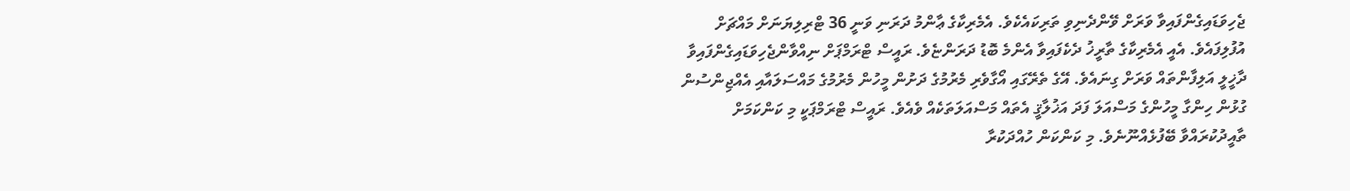ޖެހިވަޑައިގެންފައިވާ ވަރަށް ވޭންދެނިވި ތަރިކައެކެވެ. އެމެރިކާގެ ޢާންމު ދަރަނި ވަނީ 36 ޓްރިލިޔަނަށް މައްޗަށް އުފުލިފައެވެ. އެއީ އެމެރިކާގެ ތާރީޚު ދެކެފައިވާ އެންމެ ބޮޑު ދަރަންޏެވެ. ރައީސް ޓްރަމްޕަށް ނިއްވާންޖެހިވަޑައިގެންފައިވާ ދާޚީލީ އަލިފާންތައް ވަރަށް ގިނައެވެ. އޭގެ ތެރޭގައި އޯގާވެރި މެރުމުގެ ދަށުން މީހުން މެރުމުގެ މައްސަލައާއި އެއްޖިންސުން ގުޅުން ހިންގާ މީހުންގެ މަސްއަލަ ފަދަ އަޚުލާޤީ އެތައް މަސްއަލަތަކެއް ވެއެވެ. ރައީސް ޓްރަމްޕަކީ މި ކަންކަމަށް ތާއީދުކުރައްވާ ބޭފުޅެއްނޫނެވެ. މި ކަންކަން ހުއްދަކުރާ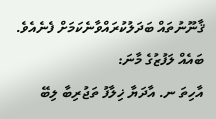ޤާނޫނުތައް ބަދަލުކުރައްވާނެކަމަށް ފެނެއެވެ.
ބައެއް ލަފުޒުގެ މާނަ:
އާހިތަ ނ. އާދަޔާ ޚިލާފު ތަޖުރިބާ ލިބޭ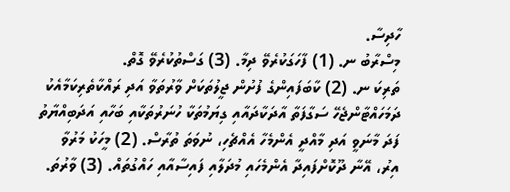ހާދިސާ.
މިސްރާބު ނ. (1) ފާހަގަކުރެވޭ ދިމާ. (3) ގަސްތުކުރެވޭ ގޮތް.
ތަރިކަ ނ. (2) ކާބަފައިންގެ ފުށުން ޖީލުތަކަށް ވާރުތަވާ އަދި ރައްކާތެރިކަމާއެކު ދަމަހައްޓާންޖެހޭ ސަގާފަތާ އާދަކާދައާއި ގިޔަމުތަކާ ހުނަރުތަކާއި ބަހާއި އަދަބިއްޔާތު ފަދަ މާނަވީ އަދި މާއްދީ އެންމެހާ އެއްޗެހި، ނުވަތަ ތުރާސް. (2) މީހަކު މަރުވާ އިރު، އޭނާ ދޫކޮށްފައިދާ އެންމެހައި މުދަލާއި ފައިސާއާއި ހައްގުތައް. (3) ވާރުތަ.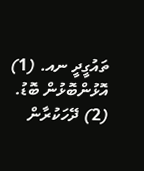ތައުގީދީ ނއ. (1) އޮޅުންބޮޅުން ބޮޑު. (2) ދޭހަކުރާން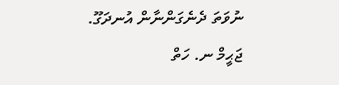ނުވަތަ ދެނެގަންނާން އުނދަގޫ.
ޖަޙީމް ނ. ހަތް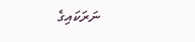ނަރަކައިގެ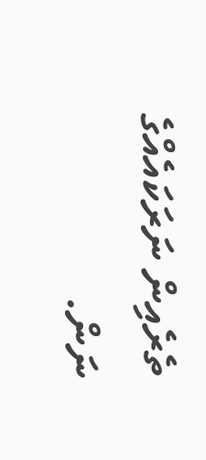ތެރެއިން ނަރަކައެއްގެ ނަން.